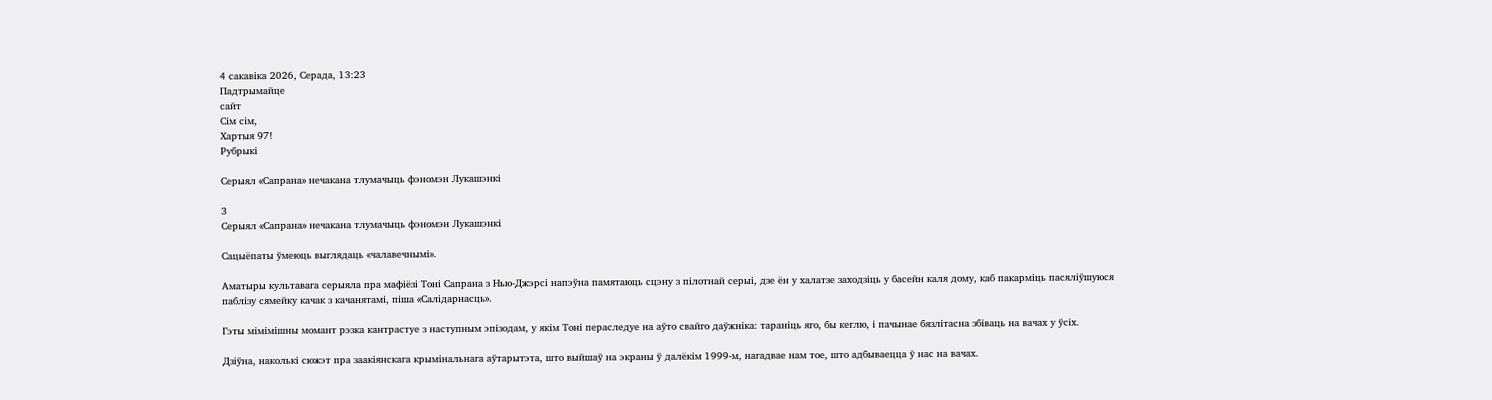4 сакавiка 2026, Серада, 13:23
Падтрымайце
сайт
Сім сім,
Хартыя 97!
Рубрыкі

Серыял «Сапрана» нечакана тлумачыць фэномэн Лукашэнкі

3
Серыял «Сапрана» нечакана тлумачыць фэномэн Лукашэнкі

Сацыёпаты ўмеюць выглядаць «чалавечнымі».

Аматыры культавага серыяла пра мафіёзі Тоні Сапрана з Нью-Джэрсі напэўна памятаюць сцэну з пілотнай серыі, дзе ён у халатзе заходзіць у басейн каля дому, каб пакарміць пасяліўшуюся паблізу сямейку качак з качанятамі, піша «Салідарнасць».

Гэты мімімішны момант рэзка кантрастуе з наступным эпізодам, у якім Тоні пераследуе на аўто свайго даўжніка: тараніць яго, бы кеглю, і пачынае бязлітасна збіваць на вачах у ўсіх.

Дзіўна, наколькі сюжэт пра заакіянскага крымінальнага аўтарытэта, што выйшаў на экраны ў далёкім 1999-м, нагадвае нам тое, што адбываецца ў нас на вачах.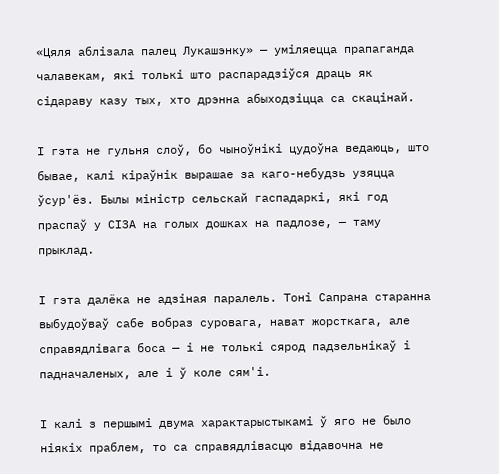«Цяля аблізала палец Лукашэнку» — уміляецца прапаганда чалавекам, які толькі што распарадзіўся драць як сідараву казу тых, хто дрэнна абыходзіцца са скацінай.

І гэта не гульня слоў, бо чыноўнікі цудоўна ведаюць, што бывае, калі кіраўнік вырашае за каго-небудзь узяцца ўсур'ёз. Былы міністр сельскай гаспадаркі, які год праспаў у СІЗА на голых дошках на падлозе, — таму прыклад.

І гэта далёка не адзіная паралель. Тоні Сапрана старанна выбудоўваў сабе вобраз суровага, нават жорсткага, але справядлівага боса — і не толькі сярод падзельнікаў і падначаленых, але і ў коле сям'і.

І калі з першымі двума характарыстыкамі ў яго не было ніякіх праблем, то са справядлівасцю відавочна не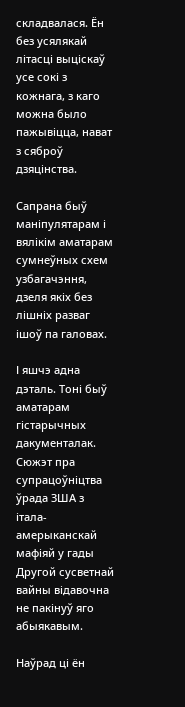складвалася. Ён без усялякай літасці выціскаў усе сокі з кожнага, з каго можна было пажывіцца, нават з сяброў дзяцінства.

Сапрана быў маніпулятарам і вялікім аматарам сумнеўных схем узбагачэння, дзеля якіх без лішніх разваг ішоў па галовах.

І яшчэ адна дэталь. Тоні быў аматарам гістарычных дакументалак. Сюжэт пра супрацоўніцтва ўрада ЗША з італа-амерыканскай мафіяй у гады Другой сусветнай вайны відавочна не пакінуў яго абыякавым.

Наўрад ці ён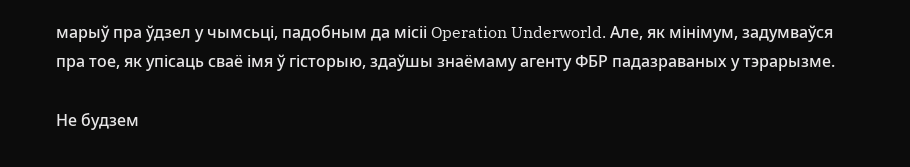марыў пра ўдзел у чымсьці, падобным да місіі Operation Underworld. Але, як мінімум, задумваўся пра тое, як упісаць сваё імя ў гісторыю, здаўшы знаёмаму агенту ФБР падазраваных у тэрарызме.

Не будзем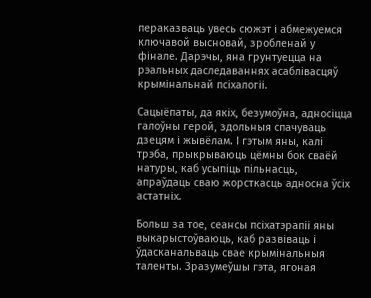пераказваць увесь сюжэт і абмежуемся ключавой высновай, зробленай у фінале. Дарэчы, яна грунтуецца на рэальных даследаваннях асаблівасцяў крымінальнай псіхалогіі.

Сацыёпаты, да якіх, безумоўна, адносіцца галоўны герой, здольныя спачуваць дзецям і жывёлам. І гэтым яны, калі трэба, прыкрываюць цёмны бок сваёй натуры, каб усыпіць пільнасць, апраўдаць сваю жорсткасць адносна ўсіх астатніх.

Больш за тое, сеансы псіхатэрапіі яны выкарыстоўваюць, каб развіваць і ўдасканальваць свае крымінальныя таленты. Зразумеўшы гэта, ягоная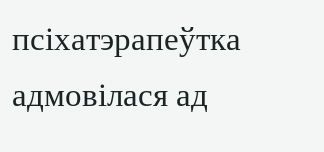псіхатэрапеўтка адмовілася ад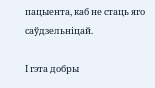пацыента, каб не стаць яго саўдзельніцай.

І гэта добры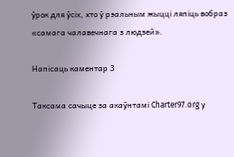ўрок для ўсіх, хто ў рэальным жыцці ляпіць вобраз «самага чалавечнага з людзей».

Напісаць каментар 3

Таксама сачыце за акаўнтамі Charter97.org у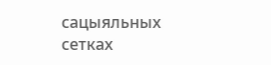сацыяльных сетках